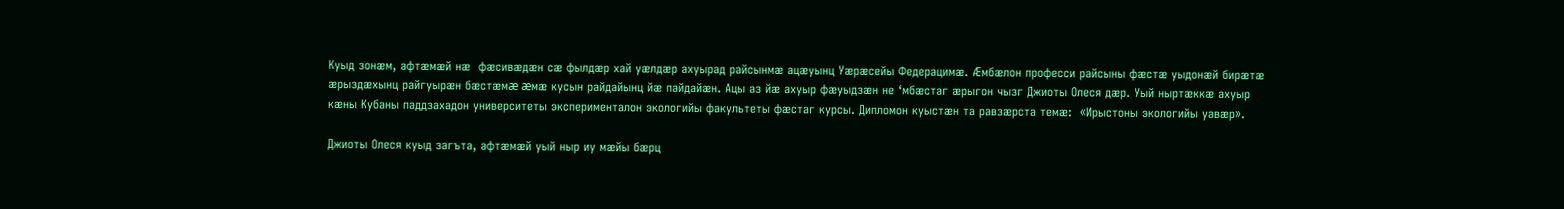Куыд зонæм, афтæмæй нæ  фæсивæдæн сæ фылдæр хай уæлдæр ахуырад райсынмæ ацæуынц Уæрæсейы Федерацимæ. Æмбæлон професси райсыны фæстæ уыдонæй бирæтæ æрыздæхынц райгуырæн бæстæмæ æмæ кусын райдайынц йæ пайдайæн. Ацы аз йæ ахуыр фæуыдзæн не ‘мбæстаг æрыгон чызг Джиоты Олеся дæр. Уый ныртæккæ ахуыр кæны Кубаны паддзахадон университеты эксперименталон экологийы факультеты фæстаг курсы. Дипломон куыстæн та равзæрста темæ:  «Ирыстоны экологийы уавæр».

Джиоты Олеся куыд загъта, афтæмæй уый ныр иу мæйы бæрц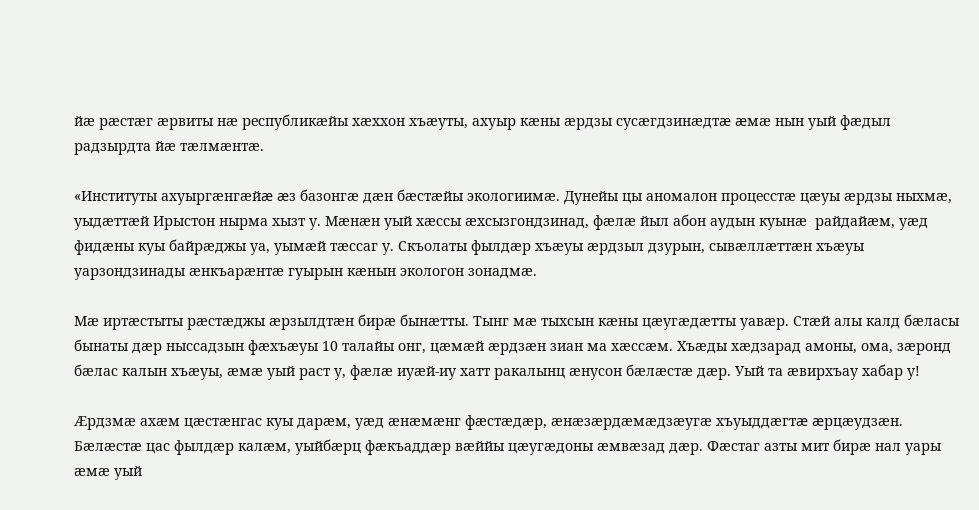йæ рæстæг æрвиты нæ республикæйы хæххон хъæуты, ахуыр кæны æрдзы сусæгдзинæдтæ æмæ нын уый фæдыл радзырдта йæ тæлмæнтæ.

«Институты ахуыргæнгæйæ æз базонгæ дæн бæстæйы экологиимæ. Дунейы цы аномалон процесстæ цæуы æрдзы ныхмæ, уыдæттæй Ирыстон нырма хызт у. Мæнæн уый хæссы æхсызгондзинад, фæлæ йыл абон аудын куынæ  райдайæм, уæд фидæны куы байрæджы уа, уымæй тæссаг у. Скъолаты фылдæр хъæуы æрдзыл дзурын, сывæллæттæн хъæуы уарзондзинады æнкъарæнтæ гуырын кæнын экологон зонадмæ.

Мæ иртæстыты рæстæджы æрзылдтæн бирæ бынæтты. Тынг мæ тыхсын кæны цæугæдæтты уавæр. Стæй алы калд бæласы бынаты дæр ныссадзын фæхъæуы 10 талайы онг, цæмæй æрдзæн зиан ма хæссæм. Хъæды хæдзарад амоны, ома, зæронд бæлас калын хъæуы, æмæ уый раст у, фæлæ иуæй-иу хатт ракалынц æнусон бæлæстæ дæр. Уый та æвирхъау хабар у!

Æрдзмæ ахæм цæстæнгас куы дарæм, уæд æнæмæнг фæстæдæр, æнæзæрдæмæдзæугæ хъуыддæгтæ æрцæудзæн. Бæлæстæ цас фылдæр калæм, уыйбæрц фæкъаддæр вæййы цæугæдоны æмвæзад дæр. Фæстаг азты мит бирæ нал уары æмæ уый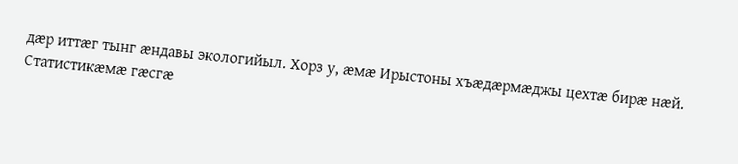дæр иттæг тынг æндавы экологийыл. Хорз у, æмæ Ирыстоны хъæдæрмæджы цехтæ бирæ нæй. Статистикæмæ гæсгæ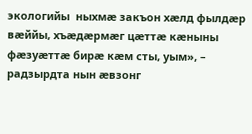экологийы  ныхмæ закъон хæлд фылдæр вæййы, хъæдæрмæг цæттæ кæныны фæзуæттæ бирæ кæм сты, уым», – радзырдта нын æвзонг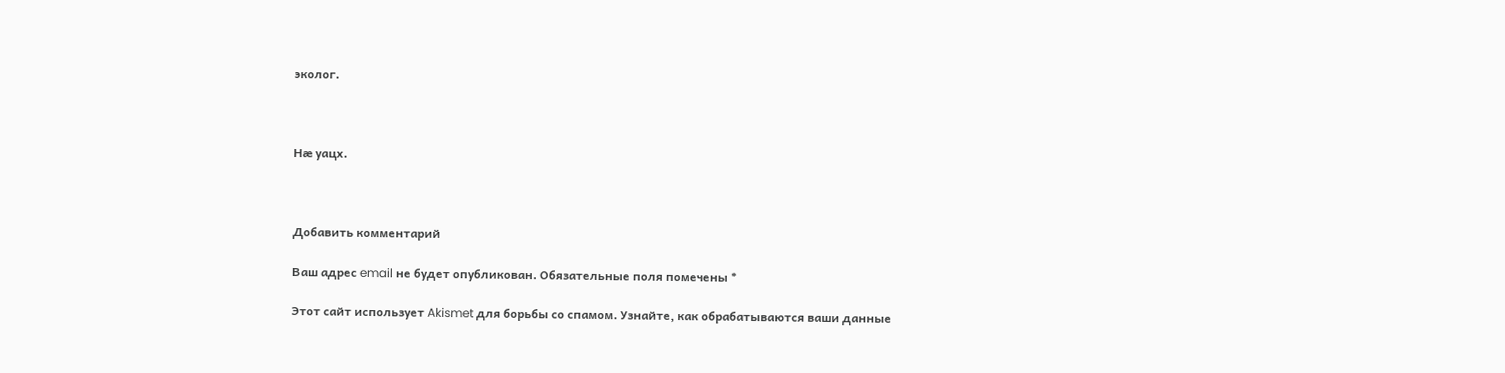эколог.



Нæ уацх.



Добавить комментарий

Ваш адрес email не будет опубликован. Обязательные поля помечены *

Этот сайт использует Akismet для борьбы со спамом. Узнайте, как обрабатываются ваши данные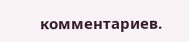комментариев.